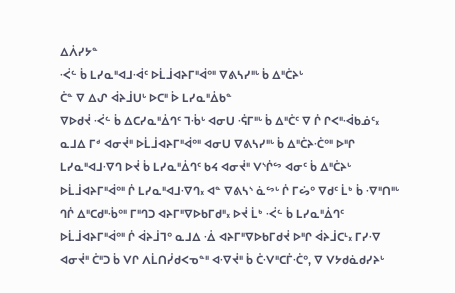ᐃᐲᓯᔭᓐ
ᑆᓪ ᑳ ᒪᓯᓇᐦᐊᒧᐙᑦ ᐅᒫᒨᐊᔨᒥᐦᐋᐤᐦ ᐁᕕᓴᓯᐦᒡ ᑳ ᐃᐦᑖᔨᒡ
ᑖᓐ ᐁ ᐃᔑ ᐋᔨᒨᑌᒡ ᐅᑕᐦ ᐆ ᒪᓯᓇᐦᐄᑲᓐ
ᐁᐅᑯᔫ ᑆᓪ ᑳ ᐃᑕᓯᓇᐦᐄᒉᑦ ᒣᒀᒡ ᐊᓂᑌ ᕎᒥᐦᒡ ᑳ ᐃᐦᑖᑦ ᐁ ᒌ ᒋᐸᐦᐙᑲᓅᑦ᙮ ᓇᒧᐃ ᒥᒄ ᐊᓂᔫᐦ ᐅᒫᒨᐊᔨᒥᐦᐋᐤᐦ ᐊᓂᑌ ᐁᕕᓴᓯᐦᒡ ᑳ ᐃᐦᑖᔨᑣᐤᐦ ᐅᐦᒋ ᒪᓯᓇᐦᐊᒧᐌᒉ ᐅᔫ ᑳ ᒪᓯᓇᐦᐄᒉᑦ ᑲᔦ ᐊᓂᔫᐦ ᐯᔅᒌᔥ ᐊᓂᑦ ᑳ ᐃᐦᑖᔨᒡ ᐅᒫᒨᐊᔨᒥᐦᐋᐤᐦ ᒌ ᒪᓯᓇᐦᐊᒧᐌᒉ᙮ ᐊᓐ ᐁᕕᓴᔅ ᓈᔥᒡ ᒌ ᒥᔖᐤ ᐁᑯᑦ ᒫᒃ ᑳ ᐌᐦᑎᐦᒡ ᒉᒌ ᐃᐦᑕᑯᐦᒀᐤᐦ ᒥᐦᒉᑐ ᐊᔨᒥᐦᐁᐅᑲᒥᑯᐦ᙮ ᐅᔫ ᒫᒃ ᑆᓪ ᑳ ᒪᓯᓇᐦᐄᒉᑦ ᐅᒫᒨᐊᔨᒥᐦᐋᐤᐦ ᒌ ᐋᔨᒨᒣᐤ ᓇᒧᐃ ᐐ ᐊᔨᒥᐦᐁᐅᑲᒥᑯᔫ ᐅᐦᒋ ᐋᔨᒨᑕᒻ᙮ ᒥᓯᐌ ᐊᓂᔫᐦ ᑖᐦᑐ ᑳ ᐯᒋ ᐱᒫᑎᓰᑯᐸᓀᓐᐦ ᐊᐌᔫᐦ ᑳ ᑖᐺᐦᑕᒦᑣᐤ, ᐁ ᐯᔭᑯᓈᑯᓯᔨᒡ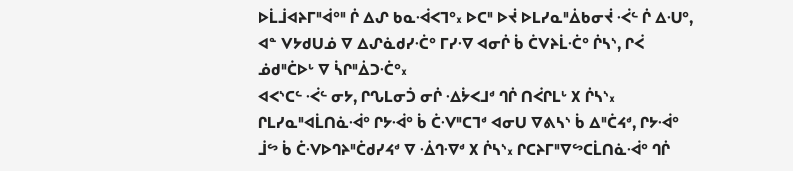ᐅᒫᒨᐊᔨᒥᐦᐋᐤᐦ ᒌ ᐃᔑ ᑲᓇᐙᐸᒣᐤ᙮ ᐅᑕᐦ ᐅᔫ ᐅᒪᓯᓇᐦᐄᑲᓂᔫ ᑆᓪ ᒌ ᐃᑗᐤ, ᐊᓐ ᐯᔭᑯᑌᓅ ᐁ ᐃᔑᓈᑯᓯᑣᐤ ᒥᓯᐌ ᐊᓂᒌ ᑳ ᑖᐯᔨᒫᑣᐤ ᒌᓴᔅ, ᒋᐹ ᓅᑯᐦᑖᐅᒡ ᐁ ᓵᒋᐦᐄᑐᑣᐤ᙮
ᐊᐸᔅᑕᓪ ᑆᓪ ᓂᔭ, ᒋᔐᒪᓂᑑ ᓂᒌ ᐎᔮᐸᒧᒄ ᒉᒌ ᑎᐹᒋᒪᒡ ᙭ ᒌᓴᔅ᙮ ᒋᒪᓯᓇᐦᐊᒫᑎᓈᐙᐤ ᒋᔭᐙᐤ ᑳ ᑖᐺᐦᑕᒣᒄ ᐊᓂᑌ ᐁᕕᓴᔅ ᑳ ᐃᐦᑖᔦᒄ, ᒋᔭᐙᐤ ᒨᔥ ᑳ ᑖᐺᐅᒉᔨᐦᑖᑯᓯᔦᒄ ᐁ ᐐᒉᐌᒄ ᙭ ᒌᓴᔅ᙮ ᒋᑕᔨᒥᐦᐁᔥᑕᒫᑎᓈᐙᐤ ᒉᒌ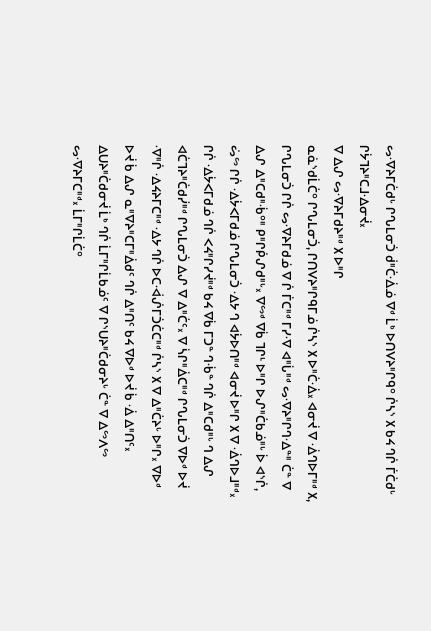ᔕᐌᔨᒥᑖᑯᒡ ᒋᔐᒪᓂᑑ ᑰᐦᑖᐐᓅ ᐁᒄ ᒫᒃ ᐅᑎᐯᔨᐦᒋᑫᐤ ᒌᓴᔅ ᙭ ᑲᔦ ᒉᒌ ᒦᑖᑯᒡ ᒋᔮᒣᔨᐦᑕᒧᐎᓂᔫ᙮
ᐁ ᐃᔑ ᔕᐌᔨᒥᑯᔨᐦᒄ ᙭ ᐅᐦᒋ
ᓇᓈᔅᑯᒫᑖᐤ ᒋᔐᒪᓂᑑ, ᒋᑎᐯᔨᐦᒋᑫᒥᓅ ᒌᓴᔅ ᙭ ᐅᐦᑖᐐ᙮ ᐊᓂᔫ ᐁ ᐐᒉᐅᒥᐦᒄ ᙭, ᒋᔐᒪᓂᑑ ᒋᒌ ᔕᐌᔨᒥᑯᓅ ᐁ ᒌ ᒦᑕᐦᒄ ᒥᓯᐌ ᐊᐦᒑᐦᒄ ᔕᐌᔨᐦᒋᒉᐎᓐᐦ ᑖᓐ ᐁ ᐃᔑ ᐃᐦᑕᑯᐦᒀᐤᐦ ᑭᐦᒋᑮᔑᑯᐦᒡ᙮ ᐁᔥᒄ ᐁᑳ ᒣᒋᒻ ᐅᐦᒋ ᐅᔑᐦᑖᑲᓅᐦᒡ ᐆ ᐊᔅᒌ, ᔖᔥ ᒋᒌ ᐎᔮᐸᒥᑯᓅ ᒋᔐᒪᓂᑑ ᐎᔭ ᒉ ᐊᔮᐅᑎᐦᒄ ᐊᓂᔫ ᐅᐦᒋ ᙭ ᐁ ᐐᒉᐅᒧᐦᒄ᙮ ᒋᒌ ᐎᔮᐸᒥᑯᓅ ᒉᒌ ᐸᔦᐦᒋᓯᔫᐦᒄ ᑲᔦ ᐁᑳ ᒥᑐᓐ ᒉᒀᓐ ᒉᒌ ᐃᐦᑕᑯᐦᒡ ᒉ ᐃᔑ ᐊᑖᒣᔨᐦᑖᑯᓰᐦᒄ ᒋᔐᒪᓂᑑ ᐃᔑ ᐁ ᐃᐦᑖᑦ᙮ ᐁ ᓵᒋᐦᐄᑕᐦᒄ ᒋᔐᒪᓂᑑ ᐁᐅᒄ ᐅᔫ ᐌᐦᒌ ᐎᔦᔨᒥᑕᐦᒄ ᐎᔭ ᒉᒌ ᐅᑕᐙᔒᒥᑑᑖᑕᐦᒄ ᒌᓴᔅ ᙭ ᐁ ᐃᐦᑖᔨᒡ ᐅᐦᒋ᙮ ᐁᐅᒄ ᐅᔫ ᑳ ᐃᔑ ᓇᐦᐁᔨᐦᑕᒥᐦᐄᑯᑦ ᒉᒌ ᐃᐦᑎᑦ ᑲᔦ ᐁᐅᒄ ᐅᔫ ᑳ ᐐ ᐃᐦᑎᑦ᙮ ᐃᑌᔨᐦᑖᑯᓂᔫ ᒫᒃ ᒉᒌ ᒫᒥᐦᒋᒫᑲᓅᑦ ᐁ ᒋᔅᑌᔨᐦᑖᑯᓂᔨᒡ ᑖᓐ ᐁ ᐃᔥᐱᔥ ᔕᐌᔨᒥᑕᐦᒄ᙮ ᒫᒥᐦᒋᒫᑖᐤ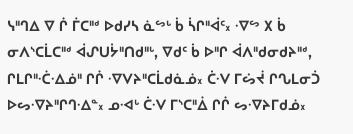ᓭᐦᒉᐃ ᐁ ᒌ ᒦᑕᐦᒄ ᐅᑯᓯᓴ ᓈᔥᒡ ᑳ ᓵᒋᐦᐋᑦ᙮ ᐌᔥ ᙭ ᑳ ᓂᐱᔅᑕᒫᑕᐦᒄ ᐋᔑᑌᔮᐦᑎᑯᐦᒡ, ᐁᑯᑦ ᑳ ᐅᐦᒋ ᐋᐱᐦᑯᓂᑯᔨᐦᒄ, ᒋᒪᒋᐦᑣᐎᓅᐦ ᒋᒌ ᐌᐯᔨᐦᑕᒫᑯᓈᓅ᙮ ᑖᐺ ᒥᔖᔫ ᒋᔐᒪᓂᑑ ᐅᔕᐌᔨᐦᒋᒉᐎᓐ᙮ ᓄᐗᒡ ᑖᐺ ᒥᔅᑕᐦᐄ ᒋᒌ ᔕᐌᔨᒥᑯᓅ᙮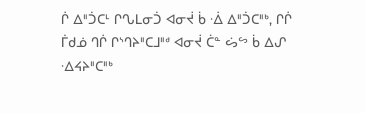ᒌ ᐃᐦᑑᑕᒻ ᒋᔐᒪᓂᑑ ᐊᓂᔫ ᑳ ᐐ ᐃᐦᑑᑕᐦᒃ, ᒋᒌ ᒦᑯᓅ ᒉᒌ ᒋᔅᒉᔨᐦᑕᒧᐦᒄ ᐊᓂᔫ ᑖᓐ ᔖᔥ ᑳ ᐃᔑ ᐎᔦᔨᐦᑕᐦᒃ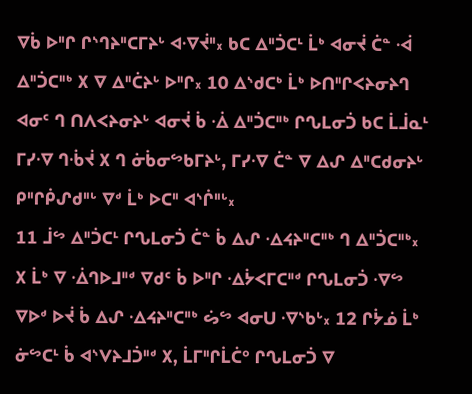ᐁᑳ ᐅᐦᒋ ᒋᔅᒉᔨᐦᑕᒥᔨᒡ ᐊᐌᔫᐦ᙮ ᑲᑕ ᐃᐦᑑᑕᒻ ᒫᒃ ᐊᓂᔫ ᑖᓐ ᐙ ᐃᐦᑑᑕᐦᒃ ᙭ ᐁ ᐃᐦᑖᔨᒡ ᐅᐦᒋ᙮ 10 ᐃᔅᑯᑕᒃ ᒫᒃ ᐅᑎᐦᒋᐸᔨᓂᔨᒉ ᐊᓂᑦ ᒉ ᑎᐱᐸᔨᓂᔨᒡ ᐊᓂᔫ ᑳ ᐐ ᐃᐦᑑᑕᐦᒃ ᒋᔐᒪᓂᑑ ᑲᑕ ᒫᒨᓇᒻ ᒥᓯᐌ ᒉᒀᔫ ᙭ ᒉ ᓃᑳᓂᔥᑲᒥᔨᒡ, ᒥᓯᐌ ᑖᓐ ᐁ ᐃᔑ ᐃᐦᑕᑯᓂᔨᒡ ᑭᐦᒋᑮᔑᑯᐦᒡ ᐁᒄ ᒫᒃ ᐅᑕᐦ ᐊᔅᒌᐦᒡ᙮
11 ᒨᔥ ᐃᐦᑑᑕᒻ ᒋᔐᒪᓂᑑ ᑖᓐ ᑳ ᐃᔑ ᐎᔦᔨᐦᑕᐦᒃ ᒉ ᐃᐦᑑᑕᐦᒃ᙮ ᙭ ᒫᒃ ᐁ ᐐᒉᐅᒧᐦᒄ ᐁᑯᑦ ᑳ ᐅᐦᒋ ᐎᔮᐸᒥᑕᐦᒄ ᒋᔐᒪᓂᑑ ᐌᔥ ᐁᐅᒄ ᐅᔫ ᑳ ᐃᔑ ᐎᔦᔨᐦᑕᐦᒃ ᔖᔥ ᐊᓂᑌ ᐌᔅᑲᒡ᙮ 12 ᒋᔮᓅ ᒫᒃ ᓃᔥᑕᒻ ᑳ ᐊᔅᐯᔨᒧᑑᐦᒄ ᙭, ᒫᒥᐦᒋᒫᑖᐤ ᒋᔐᒪᓂᑑ ᐁ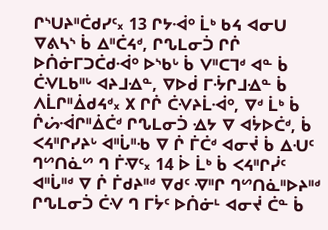ᒋᔅᑌᔨᐦᑖᑯᓯᑦ᙮ 13 ᒋᔭᐙᐤ ᒫᒃ ᑲᔦ ᐊᓂᑌ ᐁᕕᓴᔅ ᑳ ᐃᐦᑖᔦᒄ, ᒋᔐᒪᓂᑑ ᒋᒌ ᐅᑏᓃᒥᑐᑖᑯᐙᐤ ᐅᔅᑲᒡ ᑳ ᐯᐦᑕᒣᒄ ᐊᓐ ᑳ ᑖᐺᒪᑲᐦᒡ ᐊᔨᒧᐎᓐ, ᐁᐅᑰ ᒥᔻᒋᒧᐎᓐ ᑳ ᐱᒫᒋᐦᐄᑯᔦᒄ᙮ ᙭ ᒋᒌ ᑖᐺᔨᒫᐙᐤ, ᐁᒄ ᒫᒃ ᑳ ᒌᔖᐙᒋᐦᐄᑖᒄ ᒋᔐᒪᓂᑑ ᐎᔭ ᐁ ᐊᔮᐅᑖᒄ, ᑳ ᐸᔦᐦᒋᓯᔨᒡ ᐊᐦᒑᐦᑾ ᐁ ᒌ ᒦᑖᒄ ᐊᓂᔫ ᑳ ᐃᑗᑦ ᒉᔥᑎᓈᔥ ᒉ ᒦᐌᑦ᙮ 14 ᐆ ᒫᒃ ᑳ ᐸᔦᐦᒋᓰᑦ ᐊᐦᒑᐦᒄ ᐁ ᒌ ᒦᑯᔨᐦᒄ ᐁᑯᑦ ᐌᐦᒋ ᒉᔥᑎᓈᐦᐅᔨᐦᒄ ᒋᔐᒪᓂᑑ ᑖᐺ ᒉ ᒥᔮᑦ ᐅᑏᓃᒻ ᐊᓂᔫ ᑖᓐ ᑳ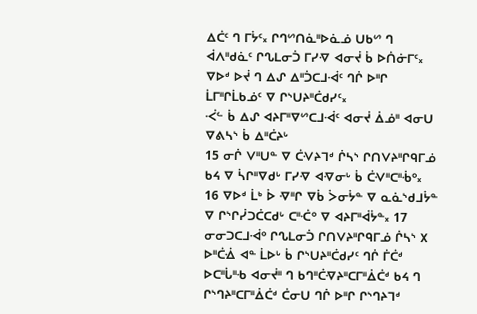ᐃᑖᑦ ᒉ ᒥᔮᑦ᙮ ᒋᒉᔥᑎᓈᐦᐅᓈᓅ ᑌᑲᔥ ᒉ ᐋᐱᐦᑯᓈᑦ ᒋᔐᒪᓂᑑ ᒥᓯᐌ ᐊᓂᔫ ᑳ ᐅᑏᓃᒥᑦ᙮ ᐁᐅᒄ ᐅᔫ ᒉ ᐃᔑ ᐃᐦᑑᑕᒧᐙᑦ ᒉᒌ ᐅᐦᒋ ᒫᒥᐦᒋᒫᑲᓅᑦ ᐁ ᒋᔅᑌᔨᐦᑖᑯᓯᑦ᙮
ᑆᓪ ᑳ ᐃᔑ ᐊᔨᒥᐦᐁᔥᑕᒧᐙᑦ ᐊᓂᔫ ᐄᓅᐦ ᐊᓂᑌ ᐁᕕᓴᔅ ᑳ ᐃᐦᑖᔨᒡ
15 ᓂᒌ ᐯᐦᑌᓐ ᐁ ᑖᐺᔨᒣᒄ ᒌᓴᔅ ᒋᑎᐯᔨᐦᒋᑫᒥᓅ ᑲᔦ ᐁ ᓵᒋᐦᐁᑯᒡ ᒥᓯᐌ ᐊᐌᓂᒡ ᑳ ᑖᐺᐦᑕᐦᒀᐤ᙮ 16 ᐁᐅᒄ ᒫᒃ ᐆ ᐌᐦᒋ ᐁᑳ ᐴᓂᔮᓐ ᐁ ᓇᓈᔅᑯᒧᔮᓐ ᐁ ᒋᔅᒋᓰᑐᑖᑕᑯᒡ ᑕᐦᑣᐤ ᐁ ᐊᔨᒥᐦᐋᔮᓐ᙮ 17 ᓂᓂᑐᑕᒧᐙᐤ ᒋᔐᒪᓂᑑ ᒋᑎᐯᔨᐦᒋᑫᒥᓅ ᒌᓴᔅ ᙭ ᐅᐦᑖᐐ ᐊᓐ ᒫᐅᒡ ᑳ ᒋᔅᑌᔨᐦᑖᑯᓯᑦ ᒉᒌ ᒦᑖᒄ ᐅᑕᐦᒑᐦᑾ ᐊᓂᔫᐦ ᒉ ᑲᒉᐦᑖᐌᔨᐦᑕᒥᐦᐄᑖᒄ ᑲᔦ ᒉ ᒋᔅᒉᔨᐦᑕᒥᐦᐄᑖᒄ ᑖᓂᑌ ᒉᒌ ᐅᐦᒋ ᒋᔅᒉᔨᒣᒄ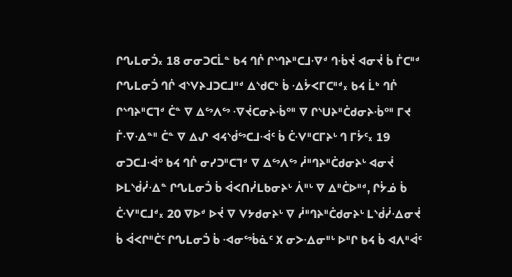ᒋᔐᒪᓂᑑ᙮ 18 ᓂᓂᑐᑕᒫᓐ ᑲᔦ ᒉᒌ ᒋᔅᒉᔨᐦᑕᒧᐌᒄ ᒉᒀᔫ ᐊᓂᔫ ᑳ ᒦᑕᐦᒄ ᒋᔐᒪᓂᑑ ᒉᒌ ᐊᔅᐯᔨᒧᑐᑕᒧᐦᒄ ᐃᔅᑯᑕᒃ ᑳ ᐎᔮᐸᒥᑕᐦᒄ᙮ ᑲᔦ ᒫᒃ ᒉᒌ ᒋᔅᒉᔨᐦᑕᒣᒄ ᑖᓐ ᐁ ᐃᔥᐱᔥ ᐌᔫᑕᓂᔨᒀᐤᐦ ᐁ ᒋᔅᑌᔨᐦᑖᑯᓂᔨᒀᐤᐦ ᒥᔪ ᒦᐌᐎᓐᐦ ᑖᓐ ᐁ ᐃᔑ ᐊᔦᔅᑰᔥᑕᒧᐙᑦ ᑳ ᑖᐺᐦᑕᒥᔨᒡ ᒉ ᒥᔮᑦ᙮ 19 ᓂᑐᑕᒧᐙᐤ ᑲᔦ ᒉᒌ ᓂᓯᑐᐦᑕᒣᒄ ᐁ ᐃᔥᐱᔥ ᓲᐦᒉᔨᐦᑖᑯᓂᔨᒡ ᐊᓂᔫ ᐅᒪᔅᑰᓰᐎᓐ ᒋᔐᒪᓂᑑ ᑳ ᐋᐸᑎᓰᒪᑲᓂᔨᒡ ᐲᐦᒡ ᐁ ᐃᐦᑖᐅᐦᒄ, ᒋᔮᓅ ᑳ ᑖᐺᐦᑕᒧᒄ᙮ 20 ᐁᐅᒄ ᐅᔫ ᐁ ᐯᔭᑯᓂᔨᒡ ᐁ ᓲᐦᒉᔨᐦᑖᑯᓂᔨᒡ ᒪᔅᑰᓰᐎᓂᔫ ᑳ ᐋᐸᒋᐦᑖᑦ ᒋᔐᒪᓂᑑ ᑳ ᐗᓂᔥᑳᓈᑦ ᙭ ᓂᐳᐎᓂᐦᒡ ᐅᐦᒋ ᑲᔦ ᑳ ᐊᐱᐦᐋᑦ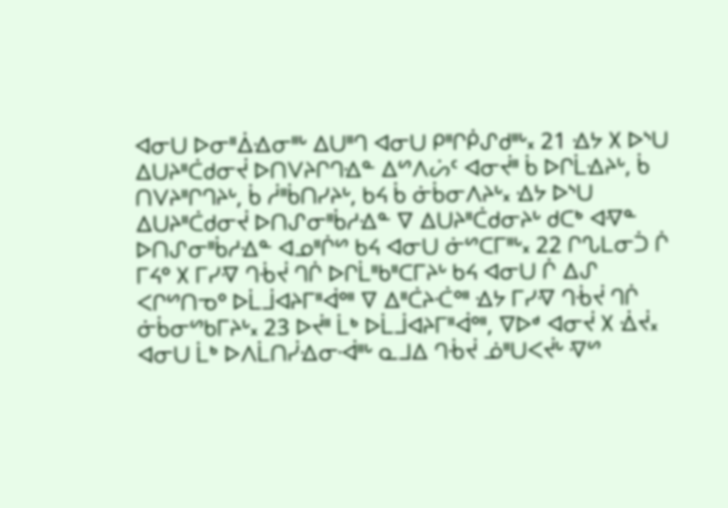ᐊᓂᑌ ᐅᓂᐦᐄᐎᓂᐦᒡ ᐃᑌᐦᒉ ᐊᓂᑌ ᑭᐦᒋᑮᔑᑯᐦᒡ᙮ 21 ᐎᔭ ᙭ ᐅᔅᑌ ᐃᑌᔨᐦᑖᑯᓂᔫ ᐅᑎᐯᔨᒋᒉᐎᓐ ᐃᔥᐱᔖᑦ ᐊᓂᔫᐦ ᑳ ᐅᒋᒫᐎᔨᒡ, ᑳ ᑎᐯᔨᐦᒋᒉᔨᒡ, ᑳ ᓲᐦᑳᑎᓯᔨᒡ, ᑲᔦ ᑳ ᓃᑳᓂᐱᔨᒡ᙮ ᐎᔭ ᐅᔅᑌ ᐃᑌᔨᐦᑖᑯᓂᔫ ᐅᑎᔑᓂᐦᑳᓱᐎᓐ ᐁ ᐃᑌᔨᐦᑖᑯᓂᔨᒡ ᑯᑕᒃ ᐊᐌᓐ ᐅᑎᔑᓂᐦᑳᓱᐎᓐ ᐊᓄᐦᒌᔥ ᑲᔦ ᐊᓂᑌ ᓃᔥᑕᒥᐦᒡ᙮ 22 ᒋᔐᒪᓂᑑ ᒌ ᒥᔦᐤ ᙭ ᒥᓯᐌ ᒉᒀᔫ ᒉᒌ ᐅᒋᒫᐦᑲᐦᑕᒥᔨᒡ ᑲᔦ ᐊᓂᑌ ᒌ ᐃᔑ ᐸᒋᔥᑎᓀᐤ ᐅᒫᒨᐊᔨᒥᐦᐋᐤᐦ ᐁ ᐃᐦᑖᔨᑣᐤᐦ ᐎᔭ ᒥᓯᐌ ᒉᒀᔫ ᒉᒌ ᓃᑳᓂᔥᑲᒥᔨᒡ᙮ 23 ᐅᔫᐦ ᒫᒃ ᐅᒫᒨᐊᔨᒥᐦᐋᐤᐦ, ᐁᐅᒄ ᐊᓂᔫ ᙭ ᐐᔫ᙮ ᐊᓂᑌ ᒫᒃ ᐅᐱᒫᑎᓰᐎᓂᐙᐦᒡ ᓇᒧᐃ ᒉᒀᔫ ᓅᐦᑌᐸᔫᒡ ᐌᔥ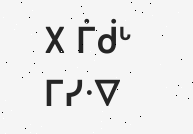᙭ ᒦᑰᒡ ᒥᓯᐌ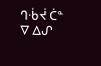ᒉᒀᔫ ᑖᓐ ᐁ ᐃᔑ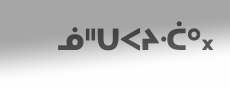ᓅᐦᑌᐸᔨᑣᐤ᙮